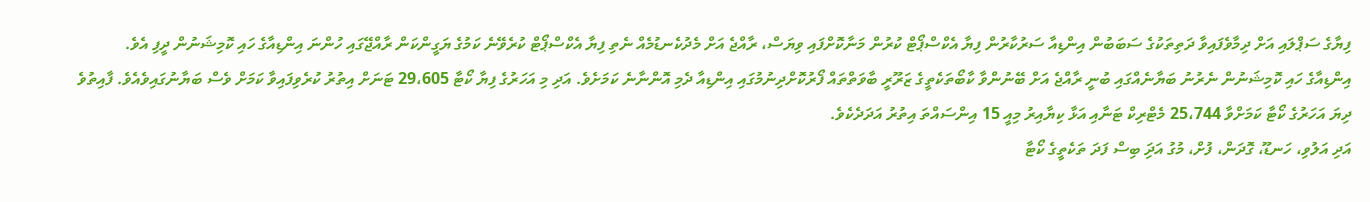ފިޔާގެ ސަޕްލައި އަށް ދިމާވެފައިވާ ދަތިތަކުގެ ސަބަބުން އިންޑިއާ ސަރުކާރުން ފިޔާ އެކްސްޕޯޓް ކުރުން މަނާކޮށްފައި ވިޔަސް، ރާއްޖެ އަށް މެދުކެނޑުމެއް ނެތި ފިޔާ އެކްސްޕޯޓް ކުރެވޭނެ ކަމުގެ ޔަގީންކަން ރާއްޖޭގައި ހުންނަ އިންޑިއާގެ ހައި ކޮމިޝަނުން ދީފި އެވެ.
އިންޑިއާގެ ހައި ކޮމިޝަނުން ނެރުނު ބަޔާނެއްގައި ބުނީ ރާއްޖެ އަށް ބޭނުންވާ ކާބޯތަކެތީގެ ޒަރޫރީ ބާވަތްތައް ފޯރުކޮށްދިނުމުގައި އިންޑިއާ ދެމި އޮންނާނެ ކަމަށެވެ. އަދި މި އަހަރުގެ ފިޔާ ކޯޓާ 29،605 ޓަނަށް އިތުރު ކުރެވިފައިވާ ކަމަށް ވެސް ބަޔާނުގައިވެއެވެ. ފާއިތުވެ ދިޔަ އަހަރުގެ ކޯޓާ ކަމަށްވާ 25،744 މެޓްރިކް ޓަނާއި އަޅާ ކިޔާއިރު މިއީ 15 އިންސައްތަ އިތުރު އަދަދެކެވެ.
އަދި އަލުވި، ހަނޑޫ، ގޮދަން، ފުށް، މުގު އަދަި ބިސް ފަދަ ތަކެތީގެ ކޯޓާ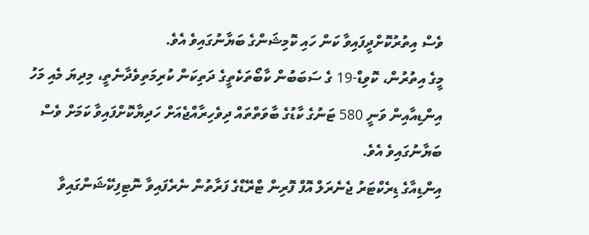ވެސް އިތުރުކޮށްދީފައިވާ ކަން ހައި ކޮމިޝަންގެ ބަޔާނުގައިވެ އެވެ.
މީގެ އިތުރުން، ކޮވިޑް-19 ގެ ސަބަބުން ކާބޯތަކެތީގެ ދަތިކަން ކުރިމަތިވެދާނެތީ، މިދިޔަ މެއި މަހު އިންޑިއާއިން ވަނީ 580 ޓަނުގެ ކާޑުގެ ބާވަތްތައް ދިވެހިރާއްޖެއަށް ހަދިޔާކޮށްފައިވާ ކަމަށް ވެސް ބަޔާނުގައިވެ އެވެ.
އިންޑިއާގެ ޑިރެކްޓަރު ޖެނެރަލް އޮފް ފޮރިން ޓްރޭޑްގެ ފަރާތުން ނެރެފައިވާ ނޮޓިފިކޭޝަންގައިވާ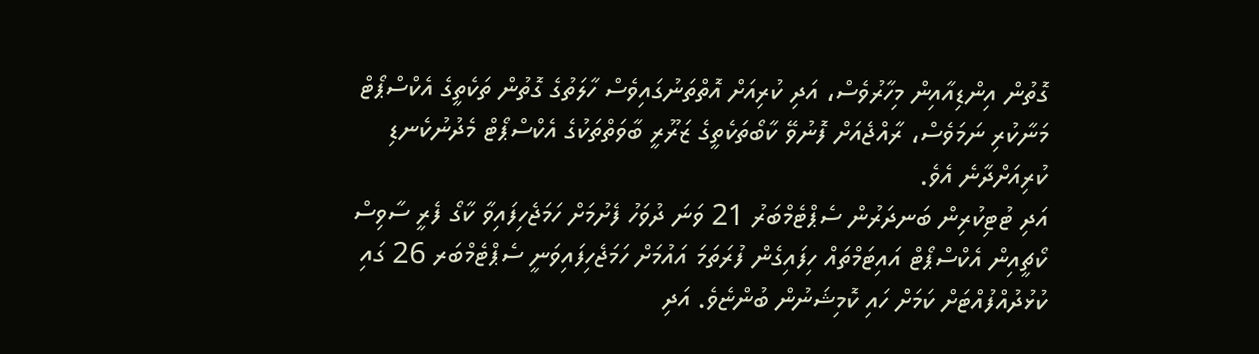ގޮތުން އިންޑިއާއިން މިހާރުވެސް، އަދި ކުރިއަށް އޮތްތަނުގައިވެސް ހާލަތުގެ ގޮތުން ތަކެތީގެ އެކްސްޕޯޓް މަނާކުރި ނަމަވެސް، ރާއްޖެއަށް ފޮނުވޭ ކާބޯތަކެތީގެ ޒަރޫރީ ބާވަތްތަކުގެ އެކްސްޕޯޓް މެދުނުކެނޑި ކުރިއަށްދާނެ އެވެ.
އަދި ޓުޓިކުރިން ބަނދަރުން ސެޕްޓެމްބަރު 21 ވަނަ ދުވަހު ފެށުމަށް ހަމަޖެހިފައިވާ ކާގޯ ފެރީ ސާވިސް ކޯޗީއިން އެކްސްޕޯޓް އައިޓަމްތައް ހިފައިގެން ފުރަތަމަ އައުމަށް ހަމަޖެހިފައިވަނީ ސެޕްޓެމްބަރ 26 ގައި ކުޅުދުއްފުއްޓަށް ކަމަށް ހައި ކޮމިޝަނުން ބުންޏެވެ. އަދި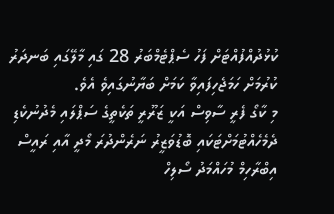ކުޅުދުއްފުއްޓަށް ފަހު ސެޕްޓެމްބަރު 28 ގައި މާލޭގައި ބަނދަރު ކުރުމަށް ހަމަޖެހިފައިވާ ކަމަށް ބަޔާނުގައިވެ އެވެ.
މި ކާގޯ ފެރީ ސާވިސް އަކީ ޒަރޫރީ ތަކެތީގެ ސަޕްލައި މެދުނުކެޑި ދެމެހެއްޓުމަށްޓަކައި ބޮޑުވަޒީރު ނަރެންދުރަ މޯދީ އާއި ރައީސް އިބްރާހިމް މުހައްމަދު ސޯލިހް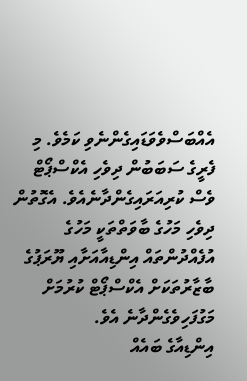އެއްބަސްވެވަޑައިގެންނެވި ކަމެވެ. މި ފެރީގެ ސަބަބުން ދިވެހި އެކްސްޕޯޓް ވެސް ކުރިއަރައިގެންދާނެއެވެ. އެގޮތުން ދިވެހި މަހުގެ ބާވަތްތަކީ މަހުގެ އުފެއްދުންތައް އިންޑިއާއަށާއި ޔޫރަޕުގެ ބާޒާރުތަކަށް އެކްސްޕޯޓް ކުރުމަށް މަގުފަހިވެގެންދާނެ އެވެ.
އިންޑިއާގެ ބައެއް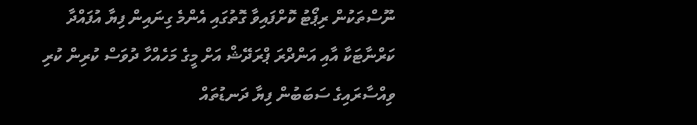ނޫސްތަކުން ރިޕޯޓު ކޮށްފައިވާ ގޮތުގައި އެންމެ ގިނައިން ފިޔާ އުފައްދާ ކަރްނާޓަކާ އާއި އަންދްރަ ޕްރަދޭޝް އަށް މީގެ މަހެއްހާ ދުވަސް ކުރިން ކުރި ވިއްސާރައިގެ ސަބަބުން ފިޔާ ދަނޑުތައް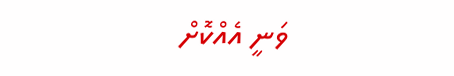ވަނީ އެއްކޮށް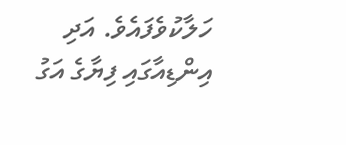ހަލާކުވެފައެވެ. އަދި އިންޑިއާގައި ފިޔާގެ އަގު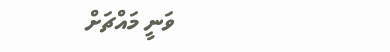ވަނީ މައްޗަށް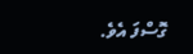ގޮސްފަ އެވެ.